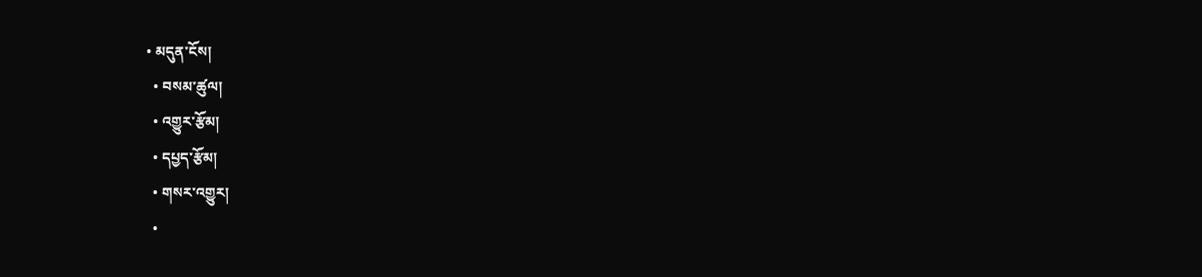• མདུན་ངོས།
  • བསམ་ཚུལ།
  • འགྱུར་རྩོམ།
  • དཔྱད་རྩོམ།
  • གསར་འགྱུར།
  •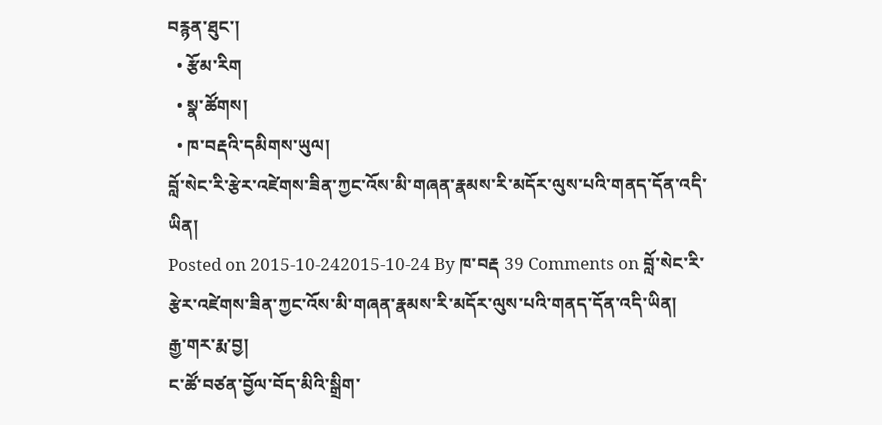བརྙན་ཐུང་།
  • རྩོམ་རིག
  • སྣ་ཚོགས།
  • ཁ་བརྡའི་དམིགས་ཡུལ།
བློ་སེང་རི་རྩེར་འཛེགས་ཟིན་ཀྱང་འོས་མི་གཞན་རྣམས་རི་མདོར་ལུས་པའི་གནད་དོན་འདི་ཡིན།
Posted on 2015-10-242015-10-24 By ཁ་བརྡ 39 Comments on བློ་སེང་རི་རྩེར་འཛེགས་ཟིན་ཀྱང་འོས་མི་གཞན་རྣམས་རི་མདོར་ལུས་པའི་གནད་དོན་འདི་ཡིན།
རྒྱ་གར་རྨ་བྱ།
ང་ཚོ་བཙན་བྱོལ་བོད་མིའི་སྒྲིག་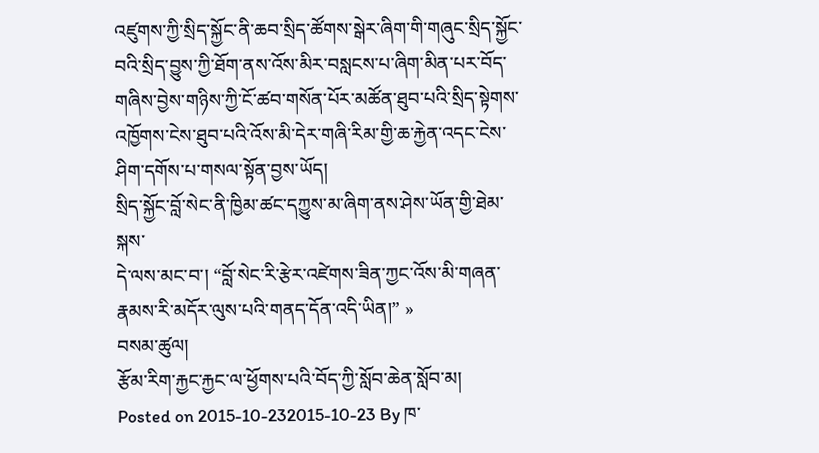འཛུགས་ཀྱི་སྲིད་སྐྱོང་ནི་ཆབ་སྲིད་ཚོགས་སྒེར་ཞིག་གི་གཞུང་སྲིད་སྐྱོང་བའི་སྲིད་བྱུས་ཀྱི་ཐོག་ནས་འོས་མིར་བསླངས་པ་ཞིག་མིན་པར་བོད་གཞིས་བྱེས་གཉིས་ཀྱི་ངོ་ཚབ་གསོན་པོར་མཚོན་ཐུབ་པའི་སྲིད་སྟེགས་འཁྱོགས་ངེས་ཐུབ་པའི་འོས་མི་དེར་གཞི་རིམ་གྱི་ཆ་རྐྱེན་འདང་ངེས་ཤིག་དགོས་པ་གསལ་སྟོན་བྱས་ཡོད།
སྲིད་སྐྱོང་བློ་སེང་ནི་ཁྱིམ་ཚང་དཀྱུས་མ་ཞིག་ནས་ཤེས་ཡོན་གྱི་ཐེམ་སྐས་
དེ་ལས་མང་བ་། “བློ་སེང་རི་རྩེར་འཛེགས་ཟིན་ཀྱང་འོས་མི་གཞན་རྣམས་རི་མདོར་ལུས་པའི་གནད་དོན་འདི་ཡིན།” »
བསམ་ཚུལ།
རྩོམ་རིག་རྐྱང་རྐྱང་ལ་ཕྱོགས་པའི་བོད་ཀྱི་སློབ་ཆེན་སློབ་མ།
Posted on 2015-10-232015-10-23 By ཁ་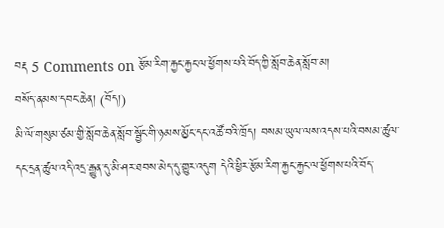བརྡ 5 Comments on རྩོམ་རིག་རྐྱང་རྐྱང་ལ་ཕྱོགས་པའི་བོད་ཀྱི་སློབ་ཆེན་སློབ་མ།
བསོད་ནམས་དབང་ཆེན། (བོད།)
མི་ལོ་གསུམ་ཙམ་གྱི་སློབ་ཆེན་སློབ་སྦྱོང་གི་ཉམས་མྱོང་དང་འཚོ་བའི་ཁྲོད། བསམ་ཡུལ་ལས་འདས་པའི་བསམ་ཚུལ་དང་དྲན་ཚུལ་འདི་འདྲ་རྒྱུན་དུ་མི་ཤར་ཐབས་མེད་དུ་གྱུར་འདུག དེའི་ཕྱིར་རྩོམ་རིག་རྐྱང་རྐྱང་ལ་ཕྱོགས་པའི་བོད་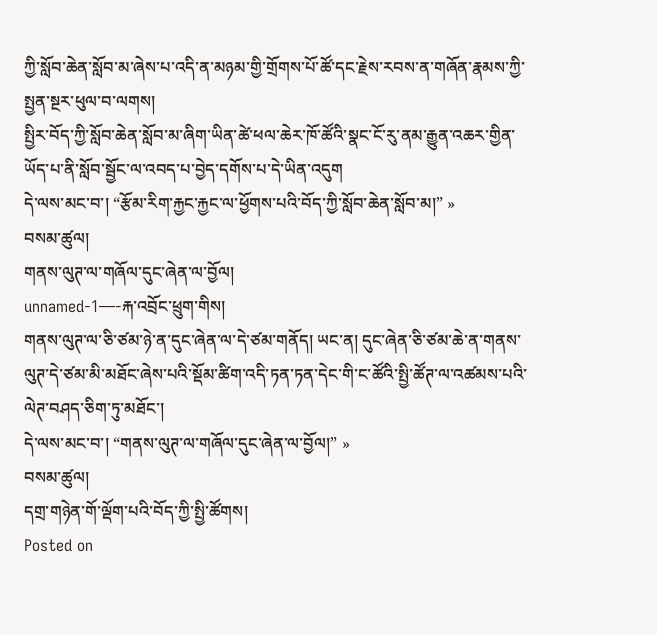ཀྱི་སློབ་ཆེན་སློབ་མ་ཞེས་པ་འདི་ན་མཉམ་གྱི་གྲོགས་པོ་ཚོ་དང་རྗེས་རབས་ན་གཞོན་རྣམས་ཀྱི་སྤྱན་སྔར་ཕུལ་བ་ལགས།
སྤྱིར་བོད་ཀྱི་སློབ་ཆེན་སློབ་མ་ཞིག་ཡིན་ཚེ་ཕལ་ཆེར་ཁོ་ཚོའི་སྣང་ངོ་རུ་ནམ་རྒྱུན་འཆར་གྱིན་ཡོད་པ་ནི་སློབ་སྦྱོང་ལ་འབད་པ་བྱེད་དགོས་པ་དེ་ཡིན་འདུག
དེ་ལས་མང་བ་། “རྩོམ་རིག་རྐྱང་རྐྱང་ལ་ཕྱོགས་པའི་བོད་ཀྱི་སློབ་ཆེན་སློབ་མ།” »
བསམ་ཚུལ།
གནས་ལུཊ་ལ་གཞོལ་དུང་ཞེན་ལ་བྱོལ།
unnamed-1—-རྐ་འབྲོང་ཕྲུག་གིས།
གནས་ལུཊ་ལ་ཅི་ཙམ་ཉེ་ན་དུང་ཞེན་ལ་དེ་ཙམ་གནོད། ཡང་ན། དུང་ཞེན་ཅི་ཙམ་ཆེ་ན་གནས་ལུཊ་དེ་ཙམ་མི་མཐོང་ཞེས་པའི་སྡོམ་ཚིག་འདི་ཏན་ཏན་དེང་གི་ང་ཚོའི་སྤྱི་ཚོཊ་ལ་འཚམས་པའི་ལེཊ་བཤད་ཅིག་ཏུ་མཐོང་།
དེ་ལས་མང་བ་། “གནས་ལུཊ་ལ་གཞོལ་དུང་ཞེན་ལ་བྱོལ།” »
བསམ་ཚུལ།
དགྲ་གཉེན་གོ་ལྡོག་པའི་བོད་ཀྱི་སྤྱི་ཚོགས།
Posted on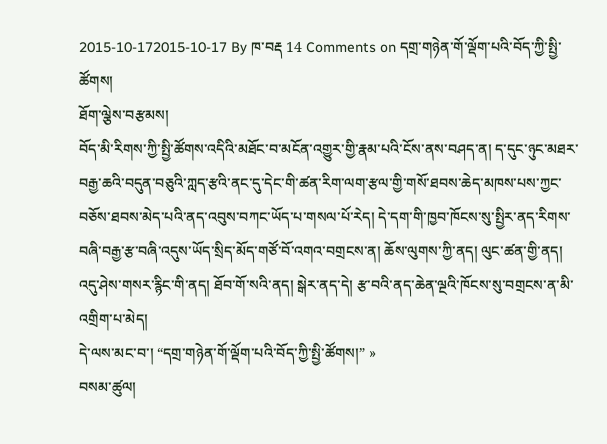2015-10-172015-10-17 By ཁ་བརྡ 14 Comments on དགྲ་གཉེན་གོ་ལྡོག་པའི་བོད་ཀྱི་སྤྱི་ཚོགས།
ཐོག་ལྕེས་བརྩམས།
བོད་མི་རིགས་ཀྱི་སྤྱི་ཚོགས་འདིའི་མཐོང་བ་མངོན་འགྱུར་གྱི་རྣམ་པའི་ངོས་ནས་བཤད་ན། ད་དུང་ཉུང་མཐར་བརྒྱ་ཆའི་བདུན་བཅུའི་ཀླད་རྩའི་ནང་དུ་དེང་གི་ཚན་རིག་ལག་རྩལ་གྱི་གསོ་ཐབས་ཆེད་མཁས་པས་ཀྱང་བཅོས་ཐབས་མེད་པའི་ནད་འབུས་བཀང་ཡོད་པ་གསལ་པོ་རེད། དེ་དག་གི་ཁྱབ་ཁོངས་སུ་སྤྱིར་ནད་རིགས་བཞི་བརྒྱ་རྩ་བཞི་འདུས་ཡོད་སྲིད་མོད་གཙོ་བོ་འགའ་བགྲངས་ན། ཆོས་ལུགས་ཀྱི་ནད། ལུང་ཚན་གྱི་ནད། འདུ་ཤེས་གསར་རྙིང་གི་ནད། ཐོབ་གོ་སའི་ནད། སྒེར་ནད་དེ། རྩ་བའི་ནད་ཆེན་ལྔའི་ཁོངས་སུ་བགྲངས་ན་མི་འགྲིག་པ་མེད།
དེ་ལས་མང་བ་། “དགྲ་གཉེན་གོ་ལྡོག་པའི་བོད་ཀྱི་སྤྱི་ཚོགས།” »
བསམ་ཚུལ།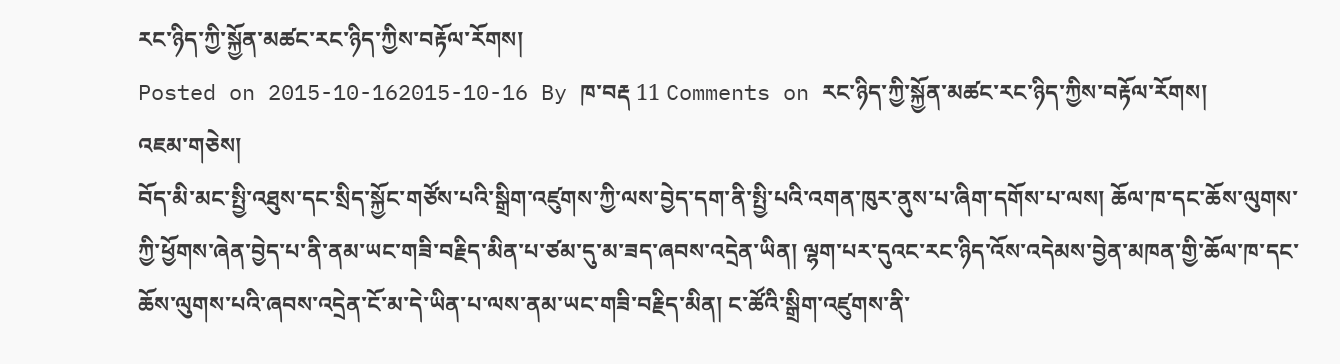རང་ཉིད་ཀྱི་སྐྱོན་མཚང་རང་ཉིད་ཀྱིས་བརྟོལ་རོགས།
Posted on 2015-10-162015-10-16 By ཁ་བརྡ 11 Comments on རང་ཉིད་ཀྱི་སྐྱོན་མཚང་རང་ཉིད་ཀྱིས་བརྟོལ་རོགས།
འཇམ་གཅེས།
བོད་མི་མང་སྤྱི་འཐུས་དང་སྲིད་སྐྱོང་གཙོས་པའི་སྒྲིག་འཛུགས་ཀྱི་ལས་བྱེད་དག་ནི་སྤྱི་པའི་འགན་ཁུར་ནུས་པ་ཞིག་དགོས་པ་ལས། ཆོལ་ཁ་དང་ཆོས་ལུགས་ཀྱི་ཕྱོགས་ཞེན་བྱེད་པ་ནི་ནམ་ཡང་གཟི་བརྗིད་མིན་པ་ཙམ་དུ་མ་ཟད་ཞབས་འདྲེན་ཡིན། ལྷག་པར་དུའང་རང་ཉིད་འོས་འདེམས་བྱེན་མཁན་གྱི་ཆོལ་ཁ་དང་ཆོས་ལུགས་པའི་ཞབས་འདྲེན་ངོ་མ་དེ་ཡིན་པ་ལས་ནམ་ཡང་གཟི་བརྗིད་མིན། ང་ཚོའི་སྒྲིག་འཛུགས་ནི་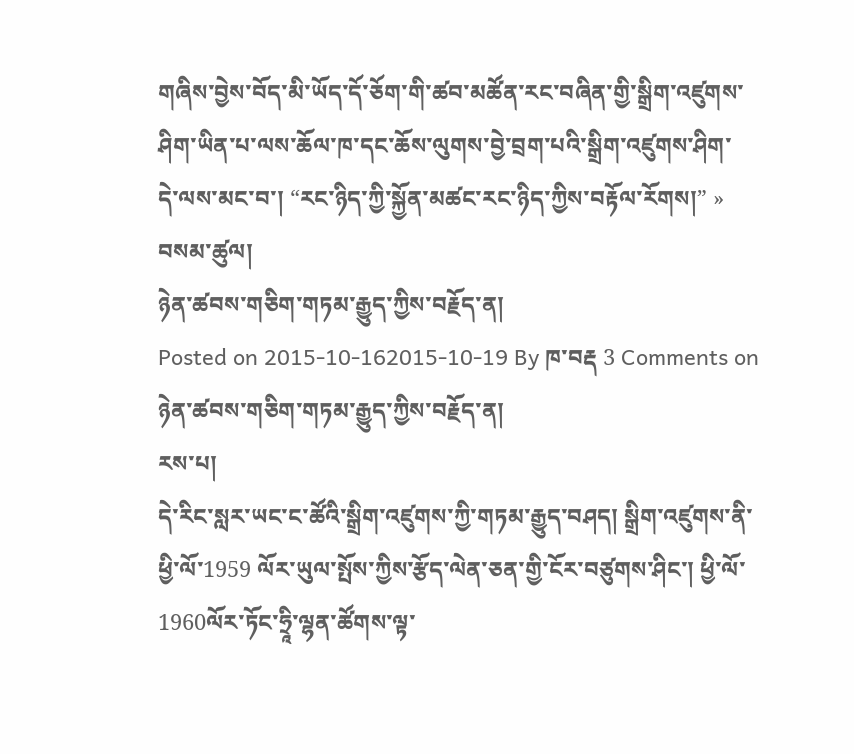གཞིས་བྱེས་བོད་མི་ཡོད་དོ་ཅོག་གི་ཚབ་མཚོན་རང་བཞིན་གྱི་སྒྲིག་འཛུགས་ཤིག་ཡིན་པ་ལས་ཆོལ་ཁ་དང་ཆོས་ལུགས་བྱེ་བྲག་པའི་སྒྲིག་འཛུགས་ཤིག་
དེ་ལས་མང་བ་། “རང་ཉིད་ཀྱི་སྐྱོན་མཚང་རང་ཉིད་ཀྱིས་བརྟོལ་རོགས།” »
བསམ་ཚུལ།
ཉེན་ཚབས་གཅིག་གཏམ་རྒྱུད་ཀྱིས་བརྗོད་ན།
Posted on 2015-10-162015-10-19 By ཁ་བརྡ 3 Comments on ཉེན་ཚབས་གཅིག་གཏམ་རྒྱུད་ཀྱིས་བརྗོད་ན།
རས་པ།
དེ་རིང་སླར་ཡང་ང་ཚོའི་སྒྲིག་འཛུགས་ཀྱི་གཏམ་རྒྱུད་བཤད། སྒྲིག་འཛུགས་ནི་ཕྱི་ལོ་1959 ལོར་ཡུལ་སྤོས་ཀྱིས་རྩོད་ལེན་ཅན་གྱི་ངོར་བཙུགས་ཤིང་། ཕྱི་ལོ་1960ལོར་ཏོང་ཧྲཱི་ལྷན་ཚོགས་ལྟ་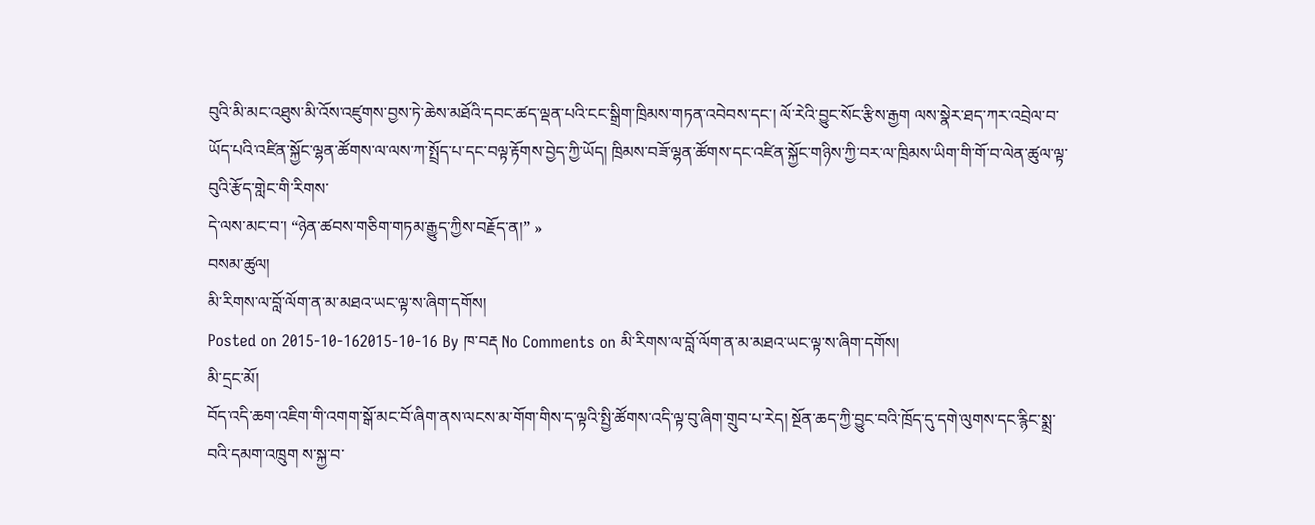བུའི་མི་མང་འཐུས་མི་འོས་འཛུགས་བྱས་ཏེ་ཆེས་མཐོའི་དབང་ཚད་ལྡན་པའི་ངང་སྒྲིག་ཁྲིམས་གཏན་འབེབས་དང་། ལོ་རེའི་བྱུང་སོང་རྩིས་རྒྱག ལས་སྣེར་ཐད་ཀར་འབྲེལ་བ་ཡོད་པའི་འཛིན་སྐྱོང་ལྷན་ཚོགས་ལ་ལས་ཀ་སྤྲོད་པ་དང་བལྟ་རྟོགས་བྱེད་ཀྱི་ཡོད། ཁྲིམས་བཟོ་ལྷན་ཚོགས་དང་འཛིན་སྐྱོང་གཉིས་ཀྱི་བར་ལ་ཁྲིམས་ཡིག་གི་གོ་བ་ལེན་ཚུལ་ལྟ་བུའི་རྩོད་གླེང་གི་རིགས་
དེ་ལས་མང་བ་། “ཉེན་ཚབས་གཅིག་གཏམ་རྒྱུད་ཀྱིས་བརྗོད་ན།” »
བསམ་ཚུལ།
མི་རིགས་ལ་བློ་ལོག་ན་མ་མཐའ་ཡང་ལྟ་ས་ཞིག་དགོས།
Posted on 2015-10-162015-10-16 By ཁ་བརྡ No Comments on མི་རིགས་ལ་བློ་ལོག་ན་མ་མཐའ་ཡང་ལྟ་ས་ཞིག་དགོས།
མི་དྲང་མོ།
བོད་འདི་ཆག་འཇིག་གི་འགག་སྒོ་མང་བོ་ཞིག་ནས་ལངས་མ་གོག་གིས་ད་ལྟའི་སྤྱི་ཚོགས་འདི་ལྟ་བུ་ཞིག་གྲུབ་པ་རེད། སྔོན་ཆད་ཀྱི་བྱུང་བའི་ཁྲོད་དུ་དགེ་ལུགས་དང་རྙིང་སྨྲ་བའི་དམག་འཁྲུག ས་སྐྱ་བ་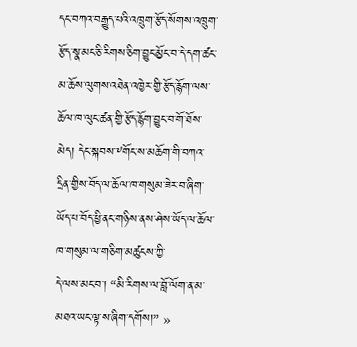དང་བཀའ་བརྒྱུད་པའི་འཁྲུག་རྩོད་སོགས་འཁྲུག་རྩོད་སྣ་མང་ཅི་རིགས་ཅིག་བྱུང་མྱོང་བ་དེ་དག་ཚང་མ་ཆོས་ལུགས་འཐེན་འཁྱེར་གྱི་རྩོད་རྙོག་ལས་ཆོལ་ཁ་ལུང་ཚན་གྱི་རྩོད་རྙོག་བྱུང་བ་གོ་ཐོས་མེད། དེང་སྐབས་༸གོང་ས་མཆོག་གི་བཀའ་དྲིན་གྱིས་བོད་ལ་ཆོལ་ཁ་གསུམ་ཟེར་བ་ཞིག་ཡོད་པ་བོད་ཕྱི་ནང་གཉིས་ནས་ཤེས་ཡོད་ལ་ཆོལ་ཁ་གསུམ་ལ་གཅིག་མཚུངས་ཀྱི་
དེ་ལས་མང་བ་། “མི་རིགས་ལ་བློ་ལོག་ན་མ་མཐའ་ཡང་ལྟ་ས་ཞིག་དགོས།” »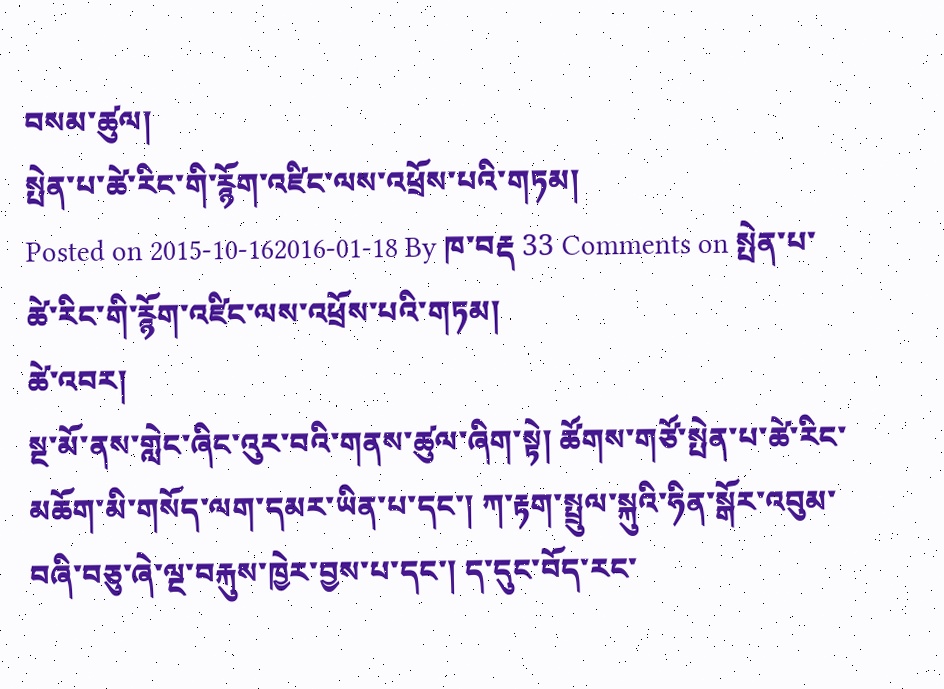བསམ་ཚུལ།
སྤེན་པ་ཚེ་རིང་གི་རྙོག་འཛིང་ལས་འཕྲོས་པའི་གཏམ།
Posted on 2015-10-162016-01-18 By ཁ་བརྡ 33 Comments on སྤེན་པ་ཚེ་རིང་གི་རྙོག་འཛིང་ལས་འཕྲོས་པའི་གཏམ།
ཚེ་འབར།
སྔ་མོ་ནས་གླེང་ཞིང་འུར་བའི་གནས་ཚུལ་ཞིག་སྟེ། ཚོགས་གཙོ་སྤེན་པ་ཚེ་རིང་མཆོག་མི་གསོད་ལག་དམར་ཡིན་པ་དང་། ཀ་རྟག་སྤྲུལ་སྐུའི་ཧིན་སྒོར་འབུམ་བཞི་བཅུ་ཞེ་ལྔ་བརྐུས་ཁྱེར་བྱས་པ་དང་། ད་དུང་བོད་རང་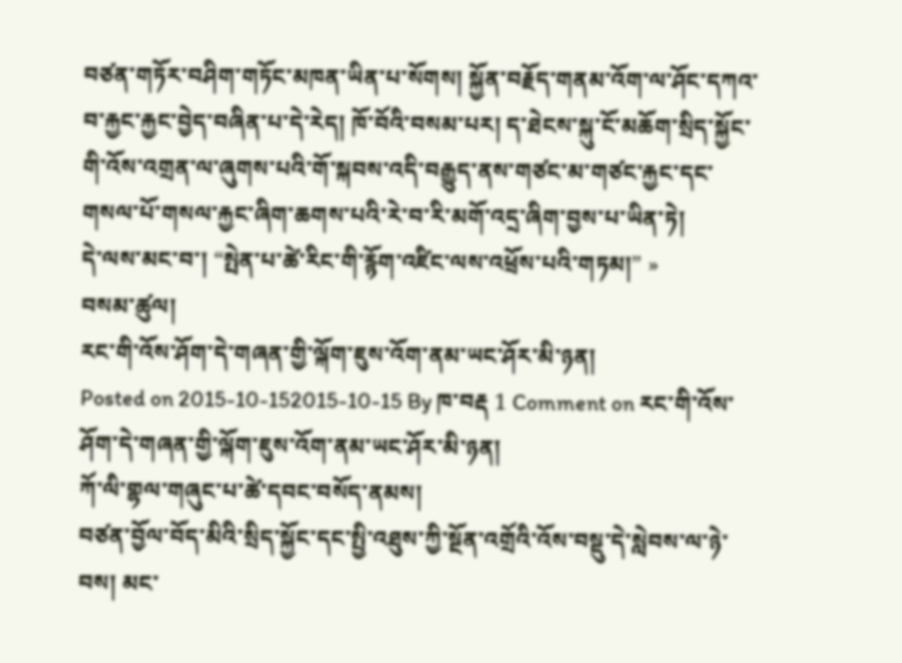བཙན་གཏོར་བཤིག་གཏོང་མཁན་ཡིན་པ་སོགས། སྐྱོན་བརྗོད་གནམ་འོག་ལ་ཤོང་དཀའ་བ་རྐྱང་རྐྱང་བྱེད་བཞིན་པ་དེ་རེད། ཁོ་བོའི་བསམ་པར། ད་ཐེངས་སྐུ་ངོ་མཆོག་སྲིད་སྐྱོང་གི་འོས་འགྲན་ལ་ཞུགས་པའི་གོ་སྐབས་འདི་བརྒྱུད་ནས་གཙང་མ་གཙང་རྐྱང་དང་གསལ་པོ་གསལ་རྐྱང་ཞིག་ཆགས་པའི་རེ་བ་རི་མགོ་འདྲ་ཞིག་བྱས་པ་ཡིན་ཏེ།
དེ་ལས་མང་བ་། “སྤེན་པ་ཚེ་རིང་གི་རྙོག་འཛིང་ལས་འཕྲོས་པའི་གཏམ།” »
བསམ་ཚུལ།
རང་གི་འོས་ཤོག་དེ་གཞན་གྱི་ལྐོག་ཇུས་འོག་ནམ་ཡང་ཤོར་མི་ཉན།
Posted on 2015-10-152015-10-15 By ཁ་བརྡ 1 Comment on རང་གི་འོས་ཤོག་དེ་གཞན་གྱི་ལྐོག་ཇུས་འོག་ནམ་ཡང་ཤོར་མི་ཉན།
ཀོ་ལི་གྷལ་གཞུང་པ་ཚེ་དབང་བསོད་ནམས།
བཙན་བྱོལ་བོད་མིའི་སྲིད་སྐྱོང་དང་སྤྱི་འཐུས་ཀྱི་སྔོན་འགྲོའི་འོས་བསྡུ་དེ་སླེབས་ལ་ཉེ་བས། མང་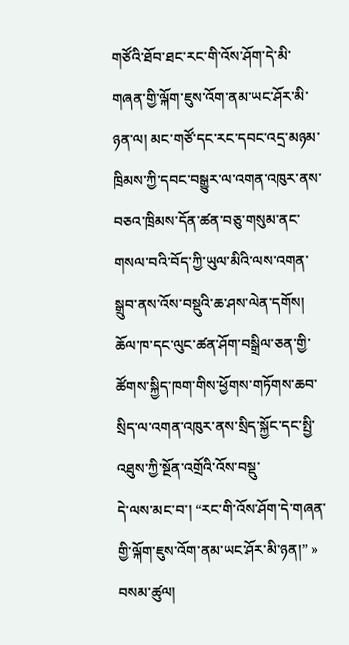གཙོའི་ཐོབ་ཐང་རང་གི་འོས་ཤོག་དེ་མི་གཞན་གྱི་ལྐོག་ཇུས་འོག་ནམ་ཡང་ཤོར་མི་ཉན་ལ། མང་གཙོ་དང་རང་དབང་འདྲ་མཉམ་ཁྲིམས་ཀྱི་དབང་བསྒྱུར་ལ་འགན་འཁུར་ནས་བཅའ་ཁྲིམས་དོན་ཚན་བཅུ་གསུམ་ནང་གསལ་བའི་བོད་ཀྱི་ཡུལ་མིའི་ལས་འགན་སྒྲུབ་ནས་འོས་བསྡུའི་ཆ་ཤས་ལེན་དགོས། ཆོལ་ཁ་དང་ལུང་ཚན་ཤོག་བསྒྲིལ་ཅན་གྱི་ཚོགས་སྐྱིད་ཁག་གིས་ཕྱོགས་གཏོགས་ཆབ་སྲིད་ལ་འགན་འཁུར་ནས་སྲིད་སྐྱོང་དང་སྤྱི་འཐུས་ཀྱི་སྔོན་འགྲོའི་འོས་བསྡུ་
དེ་ལས་མང་བ་། “རང་གི་འོས་ཤོག་དེ་གཞན་གྱི་ལྐོག་ཇུས་འོག་ནམ་ཡང་ཤོར་མི་ཉན།” »
བསམ་ཚུལ།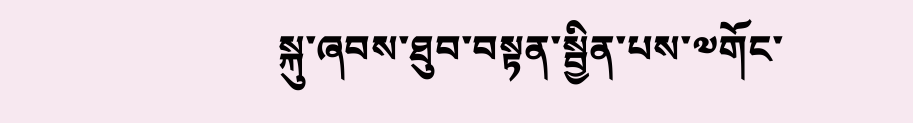སྐུ་ཞབས་ཐུབ་བསྟན་སྦྱིན་པས་༧གོང་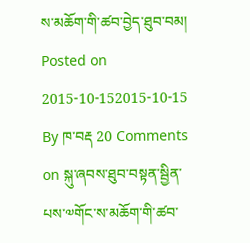ས་མཆོག་གི་ཚབ་བྱེད་ཐུབ་བམ།
Posted on 2015-10-152015-10-15 By ཁ་བརྡ 20 Comments on སྐུ་ཞབས་ཐུབ་བསྟན་སྦྱིན་པས་༧གོང་ས་མཆོག་གི་ཚབ་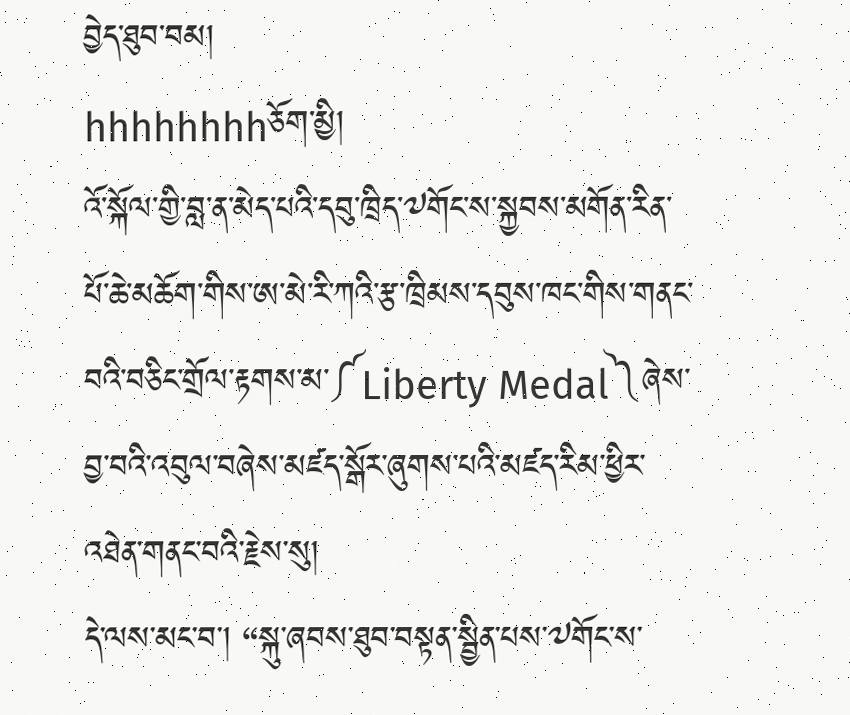བྱེད་ཐུབ་བམ།
hhhhhhhhཅོག་མྱི།
འོ་སྐོལ་གྱི་བླ་ན་མེད་པའི་དབུ་ཁྲིད་༧གོང་ས་སྐྱབས་མགོན་རིན་པོ་ཆེ་མཆོག་གིས་ཨ་མེ་རི་ཀའི་རྩ་ཁྲིམས་དབུས་ཁང་གིས་གནང་བའི་བཅིང་གྲོལ་རྟགས་མ་༼Liberty Medal༽ཞེས་བྱ་བའི་འབུལ་བཞེས་མཛད་སྒོར་ཞུགས་པའི་མཛད་རིམ་ཕྱིར་འཐེན་གནང་བའི་རྗེས་སུ།
དེ་ལས་མང་བ་། “སྐུ་ཞབས་ཐུབ་བསྟན་སྦྱིན་པས་༧གོང་ས་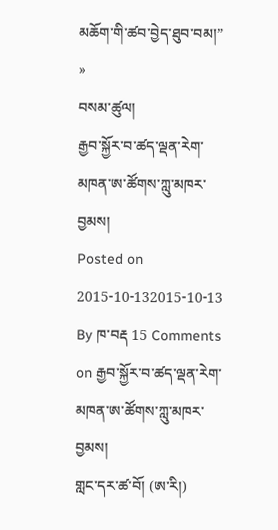མཆོག་གི་ཚབ་བྱེད་ཐུབ་བམ།” »
བསམ་ཚུལ།
རྒྱབ་སྐྱོར་བ་ཚད་ལྡན་རེག་མཁན་ཨ་ཚོགས་ཀླུ་མཁར་བྱམས།
Posted on 2015-10-132015-10-13 By ཁ་བརྡ 15 Comments on རྒྱབ་སྐྱོར་བ་ཚད་ལྡན་རེག་མཁན་ཨ་ཚོགས་ཀླུ་མཁར་བྱམས།
གླང་དར་ཚ་བོ། (ཨ་རི།)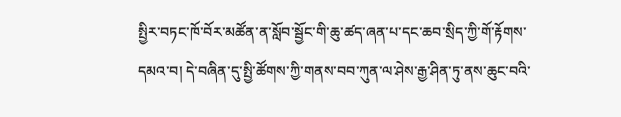སྤྱིར་བཏང་ཁོ་བོར་མཚོན་ན་སློབ་སྦྱོང་གི་ཆུ་ཚད་ཞན་པ་དང་ཆབ་སྲིད་ཀྱི་གོ་རྟོགས་དམའ་བ། དེ་བཞིན་དུ་སྤྱི་ཚོགས་ཀྱི་གནས་བབ་ཀུན་ལ་ཤེས་རྒྱ་ཤིན་ཏུ་ནས་ཆུང་བའི་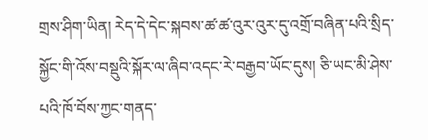གྲས་ཤིག་ཡིན། རེད་དེ་དེང་སྐབས་ཚ་ཚ་འུར་འུར་དུ་འགྲོ་བཞིན་པའི་སྲིད་སྐྱོང་གི་འོས་བསྡུའི་སྐོར་ལ་ཞིབ་འདང་རེ་བརྒྱབ་ཡོང་དུས། ཅི་ཡང་མི་ཤེས་པའི་ཁོ་བོས་ཀྱང་གནད་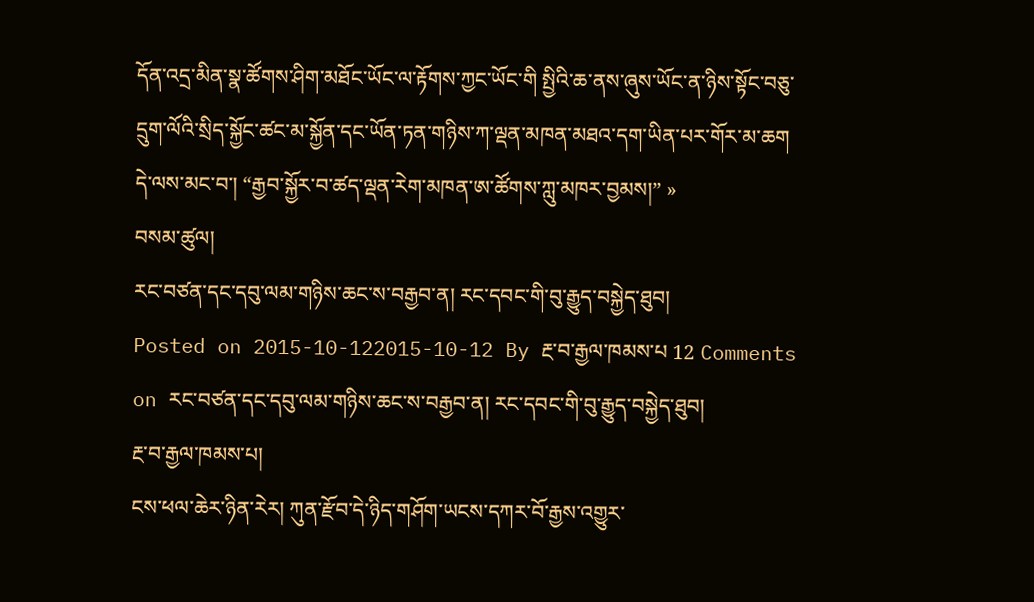དོན་འདྲ་མིན་སྣ་ཚོགས་ཤིག་མཐོང་ཡོང་ལ་རྟོགས་ཀྱང་ཡོང་གི སྤྱིའི་ཆ་ནས་ཞུས་ཡོང་ན་ཉིས་སྟོང་བཅུ་དྲུག་ལོའི་སྲིད་སྐྱོང་ཚང་མ་སྐྱོན་དང་ཡོན་ཏན་གཉིས་ཀ་ལྡན་མཁན་མཐའ་དག་ཡིན་པར་གོར་མ་ཆག
དེ་ལས་མང་བ་། “རྒྱབ་སྐྱོར་བ་ཚད་ལྡན་རེག་མཁན་ཨ་ཚོགས་ཀླུ་མཁར་བྱམས།” »
བསམ་ཚུལ།
རང་བཙན་དང་དབུ་ལམ་གཉིས་ཆང་ས་བརྒྱབ་ན། རང་དབང་གི་བུ་རྒྱུད་བསྐྱེད་ཐུབ།
Posted on 2015-10-122015-10-12 By རྔ་བ་རྒྱལ་ཁམས་པ 12 Comments on རང་བཙན་དང་དབུ་ལམ་གཉིས་ཆང་ས་བརྒྱབ་ན། རང་དབང་གི་བུ་རྒྱུད་བསྐྱེད་ཐུབ།
རྔ་བ་རྒྱལ་ཁམས་པ།
ངས་ཕལ་ཆེར་ཉིན་རེར། ཀུན་རྫོབ་དེ་ཉིད་གཤོག་ཡངས་དཀར་བོ་རྒྱས་འགྱུར་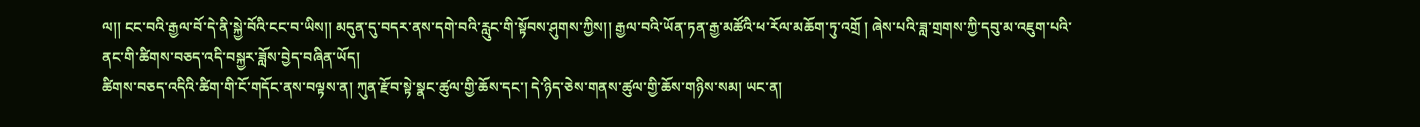ལ།། ངང་བའི་རྒྱལ་བོ་དེ་ནི་སྐྱེ་བོའི་ངང་བ་ཡིས།། མདུན་དུ་བདར་ནས་དགེ་བའི་རླུང་གི་སྟོབས་ཤུགས་ཀྱིས།། རྒྱལ་བའི་ཡོན་ཏན་རྒྱ་མཚོའི་ཕ་རོལ་མཆོག་ཏུ་འགྲོ ། ཞེས་པའི་ཟླ་གྲགས་ཀྱི་དབུ་མ་འཇུག་པའི་ནང་གི་ཚིགས་བཅད་འདི་བསྐྱར་ཟློས་བྱེད་བཞིན་ཡོད།
ཚིགས་བཅད་འདིའི་ཚིག་གི་ངོ་གདོང་ནས་བལྟས་ན། ཀུན་རྫོབ་སྟེ་སྣང་ཚུལ་གྱི་ཆོས་དང་། དེ་ཉིད་ཅེས་གནས་ཚུལ་གྱི་ཆོས་གཉིས་སམ། ཡང་ན།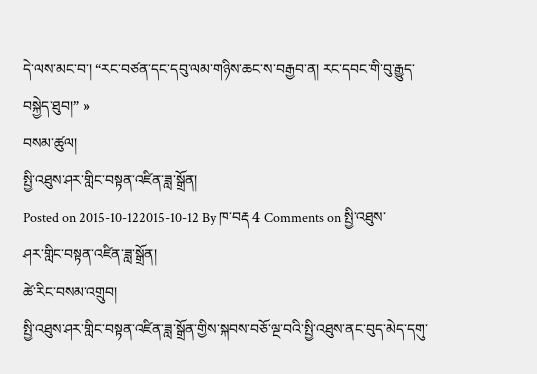དེ་ལས་མང་བ་། “རང་བཙན་དང་དབུ་ལམ་གཉིས་ཆང་ས་བརྒྱབ་ན། རང་དབང་གི་བུ་རྒྱུད་བསྐྱེད་ཐུབ།” »
བསམ་ཚུལ།
སྤྱི་འཐུས་ཤར་གླིང་བསྟན་འཛིན་ཟླ་སྒྲོན།
Posted on 2015-10-122015-10-12 By ཁ་བརྡ 4 Comments on སྤྱི་འཐུས་ཤར་གླིང་བསྟན་འཛིན་ཟླ་སྒྲོན།
ཚེ་རིང་བསམ་འགྲུབ།
སྤྱི་འཐུས་ཤར་གླིང་བསྟན་འཛིན་ཟླ་སྒྲོན་གྱིས་སྐབས་བཅོ་ལྔ་བའི་སྤྱི་འཐུས་ནང་བུད་མེད་དགུ་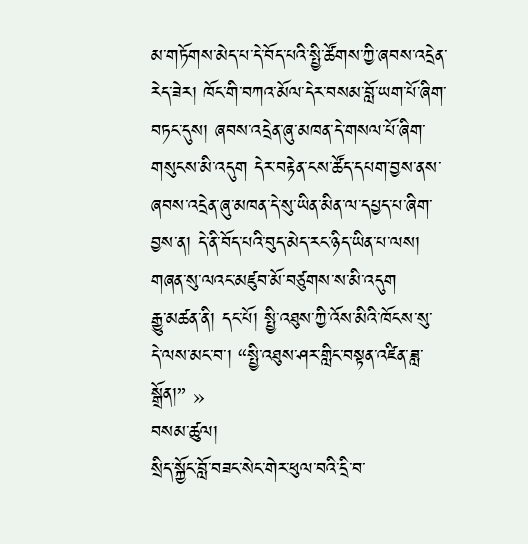མ་གཏོགས་མེད་པ་དེ་བོད་པའི་སྤྱི་ཚོགས་ཀྱི་ཞབས་འདྲེན་རེད་ཟེར། ཁོང་གི་བཀའ་མོལ་དེར་བསམ་བློ་ཡག་པོ་ཞིག་བཏང་དུས། ཞབས་འདྲེན་ཞུ་མཁན་དེ་གསལ་པོ་ཞིག་གསུངས་མི་འདུག དེར་བརྟེན་ངས་ཚོད་དཔག་བྱས་ནས་ཞབས་འདྲེན་ཞུ་མཁན་དེ་སུ་ཡིན་མིན་ལ་དཔྱད་པ་ཞིག་བྱས་ན། དེ་ནི་བོད་པའི་བུད་མེད་རང་ཉིད་ཡིན་པ་ལས། གཞན་སུ་ལའང་མཛུབ་མོ་བཙུགས་ས་མི་འདུག
རྒྱུ་མཚན་ནི། དང་པོ། སྤྱི་འཐུས་ཀྱི་འོས་མིའི་ཁོངས་སུ་
དེ་ལས་མང་བ་། “སྤྱི་འཐུས་ཤར་གླིང་བསྟན་འཛིན་ཟླ་སྒྲོན།” »
བསམ་ཚུལ།
སྲིད་སྐྱོང་བློ་བཟང་སེང་གེར་ཕུལ་བའི་དྲི་བ་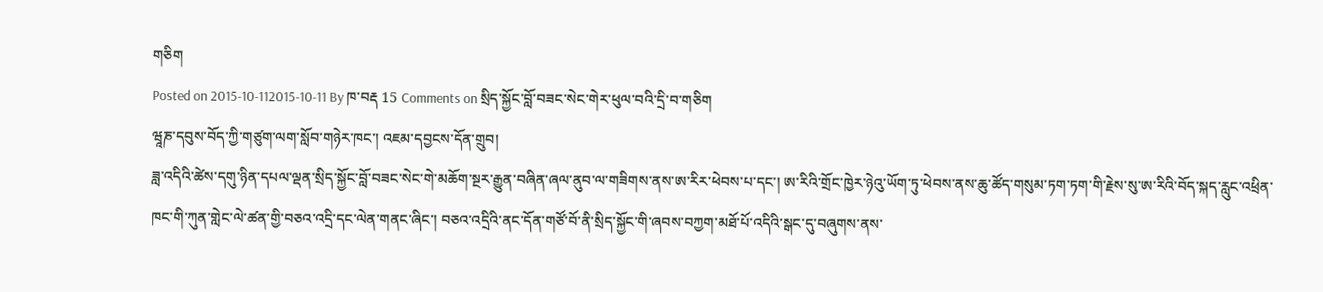གཅིག
Posted on 2015-10-112015-10-11 By ཁ་བརྡ 15 Comments on སྲིད་སྐྱོང་བློ་བཟང་སེང་གེར་ཕུལ་བའི་དྲི་བ་གཅིག
ཝཱཎ་དབུས་བོད་ཀྱི་གཙུག་ལག་སློབ་གཉེར་ཁང་། འཇམ་དབྱངས་དོན་གྲུབ།
ཟླ་འདིའི་ཚེས་དགུ་ཉིན་དཔལ་ལྡན་སྲིད་སྐྱོང་བློ་བཟང་སེང་གེ་མཆོག་སྔར་རྒྱུན་བཞིན་ཞལ་ནུབ་ལ་གཟིགས་ནས་ཨ་རིར་ཕེབས་པ་དང་། ཨ་རིའི་གྲོང་ཁྱེར་ཉེའུ་ཡོག་ཏུ་ཕེབས་ནས་ཆུ་ཚོད་གསུམ་ཏག་ཏག་གི་རྗེས་སུ་ཨ་རིའི་བོད་སྐད་རླུང་འཕྲིན་ཁང་གི་ཀུན་གླེང་ལེ་ཚན་གྱི་བཅའ་འདྲི་དང་ལེན་གནང་ཞིང་། བཅའ་འདྲིའི་ནང་དོན་གཙོ་བོ་ནི་སྲིད་སྐྱོང་གི་ཞབས་བཀྱག་མཐོ་པོ་འདིའི་སྒང་དུ་བཞུགས་ནས་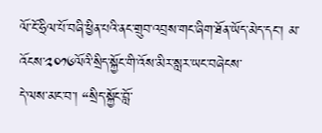ལོ་ངོ་ཧྲིལ་པོ་བཞི་ཕྱིན་པའི་ནང་གྲུབ་འབྲས་གང་ཞིག་ཐོན་ཡོད་མེད་དང་། མ་འོངས་༢༠༡༦ལོའི་སྲིད་སྐྱོང་གི་འོས་མིར་སླར་ཡང་བཞེངས་
དེ་ལས་མང་བ་། “སྲིད་སྐྱོང་བློ་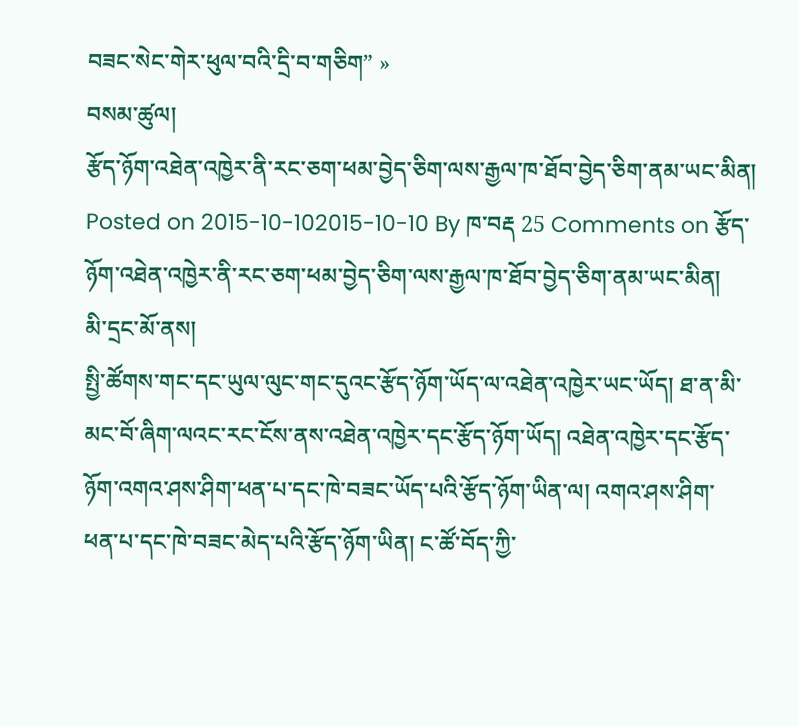བཟང་སེང་གེར་ཕུལ་བའི་དྲི་བ་གཅིག” »
བསམ་ཚུལ།
རྩོད་ཉོག་འཐེན་འཁྱེར་ནི་རང་ཅག་ཕམ་བྱེད་ཅིག་ལས་རྒྱལ་ཁ་ཐོབ་བྱེད་ཅིག་ནམ་ཡང་མིན།
Posted on 2015-10-102015-10-10 By ཁ་བརྡ 25 Comments on རྩོད་ཉོག་འཐེན་འཁྱེར་ནི་རང་ཅག་ཕམ་བྱེད་ཅིག་ལས་རྒྱལ་ཁ་ཐོབ་བྱེད་ཅིག་ནམ་ཡང་མིན།
མི་དྲང་མོ་ནས།
སྤྱི་ཚོགས་གང་དང་ཡུལ་ལུང་གང་དུའང་རྩོད་ཉོག་ཡོད་ལ་འཐེན་འཁྱེར་ཡང་ཡོད། ཐ་ན་མི་མང་བོ་ཞིག་ལའང་རང་ངོས་ནས་འཐེན་འཁྱེར་དང་རྩོད་ཉོག་ཡོད། འཐེན་འཁྱེར་དང་རྩོད་ཉོག་འགའ་ཤས་ཤིག་ཕན་པ་དང་ཁེ་བཟང་ཡོད་པའི་རྩོད་ཉོག་ཡིན་ལ། འགའ་ཤས་ཤིག་ཕན་པ་དང་ཁེ་བཟང་མེད་པའི་རྩོད་ཉོག་ཡིན། ང་ཚོ་བོད་ཀྱི་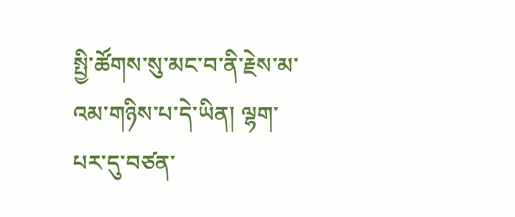སྤྱི་ཚོགས་སུ་མང་བ་ནི་རྗེས་མ་འམ་གཉིས་པ་དེ་ཡིན། ལྷག་པར་དུ་བཙན་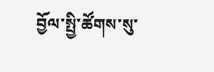བྱོལ་སྤྱི་ཚོགས་སུ་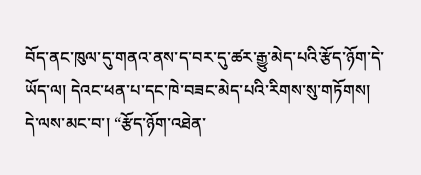བོད་ནང་ཁུལ་དུ་གནའ་ནས་ད་བར་དུ་ཚར་རྒྱུ་མེད་པའི་རྩོད་ཉོག་དེ་ཡོད་ལ། དེའང་ཕན་པ་དང་ཁེ་བཟང་མེད་པའི་རིགས་སུ་གཏོགས།
དེ་ལས་མང་བ་། “རྩོད་ཉོག་འཐེན་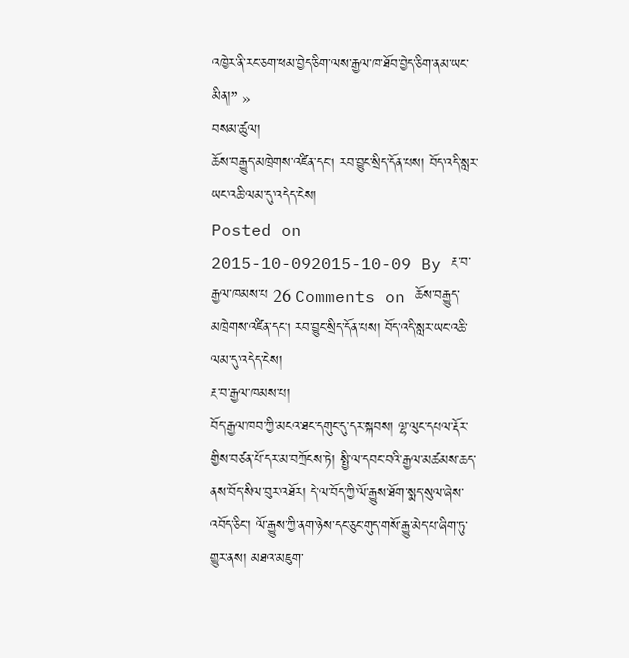འཁྱེར་ནི་རང་ཅག་ཕམ་བྱེད་ཅིག་ལས་རྒྱལ་ཁ་ཐོབ་བྱེད་ཅིག་ནམ་ཡང་མིན།” »
བསམ་ཚུལ།
ཆོས་བརྒྱུད་མཁྲེགས་འཛིན་དང། རབ་བྱུང་སྲིད་དོན་པས། བོད་འདི་སླར་ཡང་འཆི་ལམ་དུ་འདེད་ངེས།
Posted on 2015-10-092015-10-09 By རྔ་བ་རྒྱལ་ཁམས་པ 26 Comments on ཆོས་བརྒྱུད་མཁྲེགས་འཛིན་དང། རབ་བྱུང་སྲིད་དོན་པས། བོད་འདི་སླར་ཡང་འཆི་ལམ་དུ་འདེད་ངེས།
རྔ་བ་རྒྱལ་ཁམས་པ།
བོད་རྒྱལ་ཁབ་ཀྱི་མངའ་ཐང་དགུང་དུ་དར་སྐབས། ལྷ་ལུང་དཔལ་རྡོར་གྱིས་བཙན་པོ་དར་མ་བཀྲོངས་ཏེ། སྤྱི་ལ་དབང་བའི་རྒྱལ་མཚམས་ཆད་ནས་བོད་སིལ་བུར་འཐོར། དེ་ལ་བོད་ཀྱི་ལོ་རྒྱུས་ཐོག་སྨད་སུལ་ཞེས་འབོད་ཅིང་། ལོ་རྒྱུས་ཀྱི་ནག་ཉེས་དང་ཅུང་གུད་གསོ་རྒྱུ་མེད་པ་ཞིག་ཏུ་གྱུར་ནས། མཐའ་མཇུག་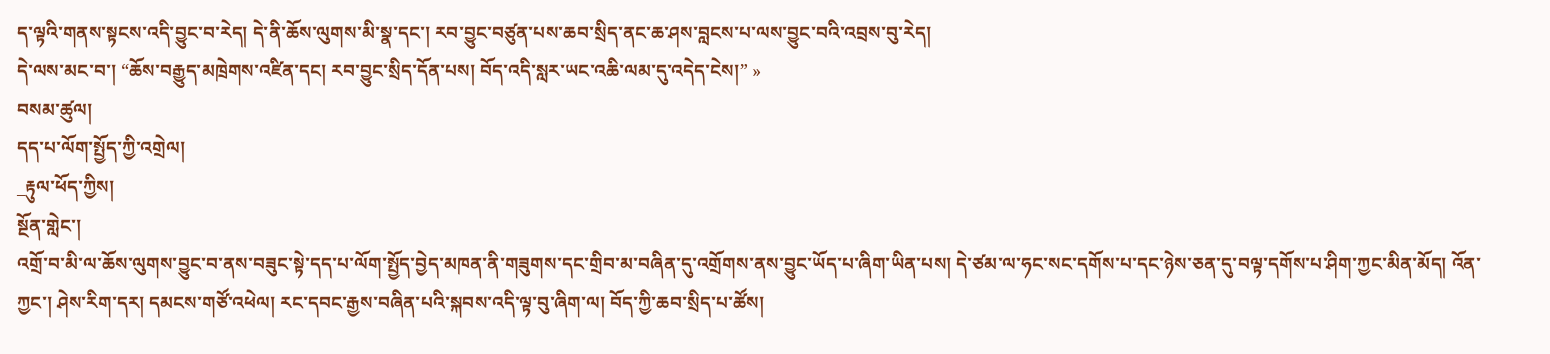ད་ལྟའི་གནས་སྟངས་འདི་བྱུང་བ་རེད། དེ་ནི་ཆོས་ལུགས་མི་སྣ་དང་། རབ་བྱུང་བཙུན་པས་ཆབ་སྲིད་ནང་ཆ་ཤས་བླངས་པ་ལས་བྱུང་བའི་འབྲས་བུ་རེད།
དེ་ལས་མང་བ་། “ཆོས་བརྒྱུད་མཁྲེགས་འཛིན་དང། རབ་བྱུང་སྲིད་དོན་པས། བོད་འདི་སླར་ཡང་འཆི་ལམ་དུ་འདེད་ངེས།” »
བསམ་ཚུལ།
དད་པ་ལོག་སྤྱོད་ཀྱི་འགྲེལ།
_རྟུལ་ཕོད་ཀྱིས།
སྔོན་གླེང་།
འགྲོ་བ་མི་ལ་ཆོས་ལུགས་བྱུང་བ་ནས་བཟུང་སྟེ་དད་པ་ལོག་སྤྱོད་བྱེད་མཁན་ནི་གཟུགས་དང་གྲིབ་མ་བཞིན་དུ་འགྲོགས་ནས་བྱུང་ཡོད་པ་ཞིག་ཡིན་པས། དེ་ཙམ་ལ་ཧང་སང་དགོས་པ་དང་ཉེས་ཅན་དུ་བལྟ་དགོས་པ་ཤིག་ཀྱང་མིན་མོད། འོན་ཀྱང་། ཤེས་རིག་དར། དམངས་གཙོ་འཕེལ། རང་དབང་རྒྱས་བཞིན་པའི་སྐབས་འདི་ལྟ་བུ་ཞིག་ལ། བོད་ཀྱི་ཆབ་སྲིད་པ་ཚོས།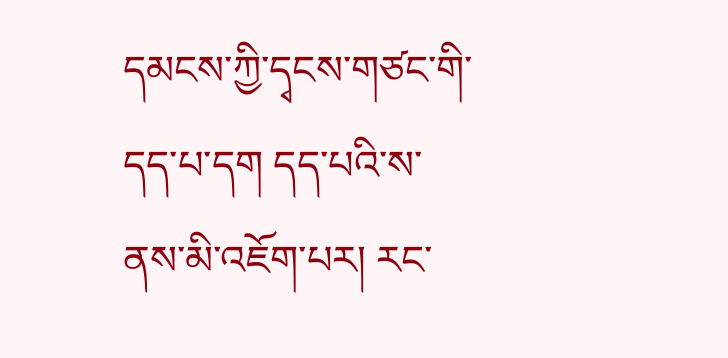དམངས་ཀྱི་དྭངས་གཙང་གི་དད་པ་དག དད་པའི་ས་ནས་མི་འཇོག་པར། རང་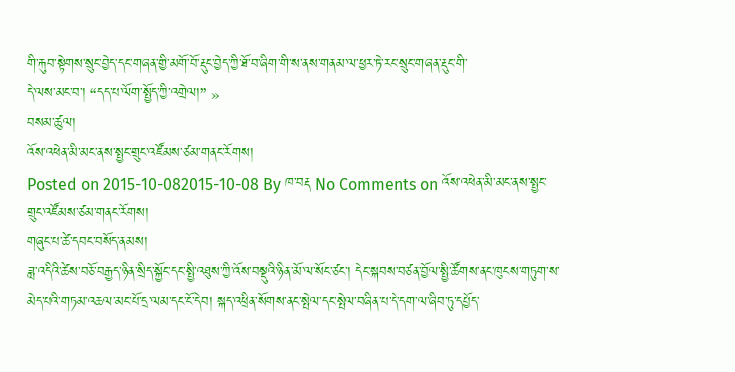གི་རྐུབ་སྟེགས་སྲུང་བྱེད་དང་གཞན་གྱི་མགོ་བོ་རྡུང་བྱེད་ཀྱི་ཐོ་བ་ཞིག་གི་ས་ནས་གནམ་ལ་ཕྱར་ཏེ་རང་སྲུང་གཞན་རྡུང་གི་
དེ་ལས་མང་བ་། “དད་པ་ལོག་སྤྱོད་ཀྱི་འགྲེལ།” »
བསམ་ཚུལ།
འོས་འཕེན་མི་མང་ནས་སྤྱང་གྲུང་འཛོམས་ཙམ་གནང་རོགས།
Posted on 2015-10-082015-10-08 By ཁ་བརྡ No Comments on འོས་འཕེན་མི་མང་ནས་སྤྱང་གྲུང་འཛོམས་ཙམ་གནང་རོགས།
གཞུང་པ་ཚེ་དབང་བསོད་ནམས།
ཟླ་འདིའི་ཚེས་བཅོ་བརྒྱད་ཉིན་སྲིད་སྐྱོང་དང་སྤྱི་འཐུས་ཀྱི་འོས་བསྡུའི་ཉིན་མོ་ལ་སོང་ཙང་། དེང་སྐབས་བཙན་བྱོལ་སྤྱི་ཚོགས་ནང་ཁུངས་གཏུག་ས་མེད་པའི་གཏམ་འཆལ་མང་པོ་དྲ་ལམ་དང་ངོ་དེབ། སྐད་འཕྲིན་སོགས་ནང་སྤེལ་དང་སྤེལ་བཞིན་པ་དེ་དག་ལ་ཞིབ་ཏུ་དཔྱོད་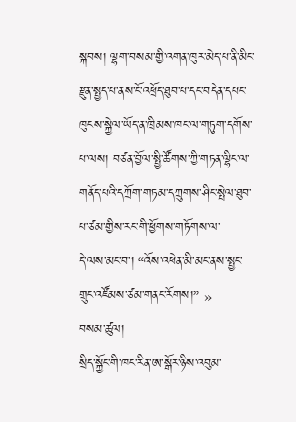སྐབས། ལྷག་བསམ་གྱི་འགན་ཁུར་མེད་པ་ནི་མིང་རྫུན་སྤྱད་པ་ནས་ངོ་འཕྲོད་ཐུབ་པ་དང་བདེན་དཔང་ཁུངས་སྐྱེལ་ཡོད་ན་ཁྲིམས་ཁང་ལ་གཏུག་དགོས་པ་ལས། བཙན་བྱོལ་སྤྱི་ཚོགས་ཀྱི་གཏན་ལྷིང་ལ་གནོད་པའི་དཀྲོག་གཏམ་དཀྲུགས་ཤིང་སྤེལ་ཐུབ་པ་ཙམ་གྱིས་རང་གི་ཕྱོགས་གཏོགས་ལ་
དེ་ལས་མང་བ་། “འོས་འཕེན་མི་མང་ནས་སྤྱང་གྲུང་འཛོམས་ཙམ་གནང་རོགས།” »
བསམ་ཚུལ།
སྲིད་སྐྱོང་གི་ཁང་རིན་ཨ་སྒོར་ཉིས་འབུམ་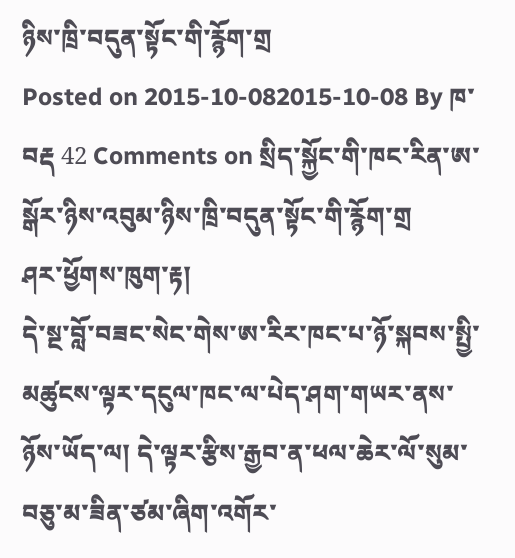ཉིས་ཁྲི་བདུན་སྟོང་གི་རྙོག་གྲ
Posted on 2015-10-082015-10-08 By ཁ་བརྡ 42 Comments on སྲིད་སྐྱོང་གི་ཁང་རིན་ཨ་སྒོར་ཉིས་འབུམ་ཉིས་ཁྲི་བདུན་སྟོང་གི་རྙོག་གྲ
ཤར་ཕྱོགས་ཁུག་རྟ།
དེ་སྔ་བློ་བཟང་སེང་གེས་ཨ་རིར་ཁང་པ་ཉོ་སྐབས་སྤྱི་མཚུངས་ལྟར་དངུལ་ཁང་ལ་པེད་ཤག་གཡར་ནས་ཉོས་ཡོད་ལ། དེ་ལྟར་རྩིས་རྒྱབ་ན་ཕལ་ཆེར་ལོ་སུམ་བཅུ་མ་ཟིན་ཙམ་ཞིག་འགོར་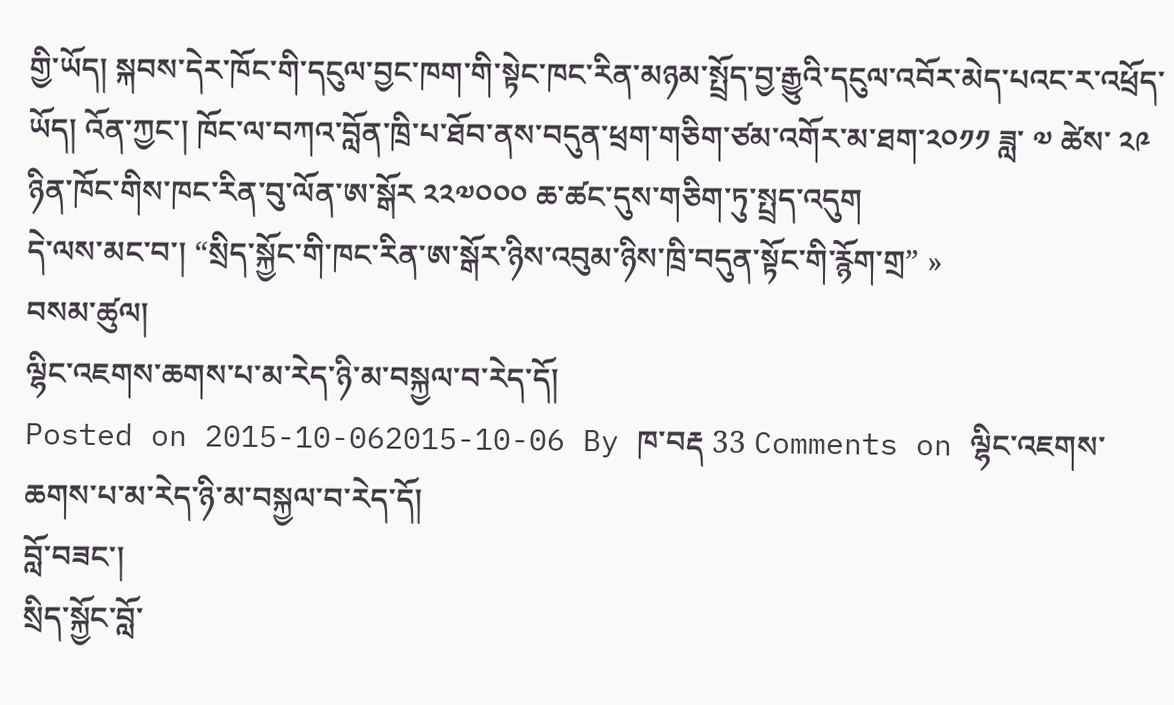གྱི་ཡོད། སྐབས་དེར་ཁོང་གི་དངུལ་བྱང་ཁག་གི་སྟེང་ཁང་རིན་མཉམ་སྤྲོད་བྱ་རྒྱུའི་དངུལ་འབོར་མེད་པའང་ར་འཕྲོད་ཡོད། འོན་ཀྱང་། ཁོང་ལ་བཀའ་བློན་ཁྲི་པ་ཐོབ་ནས་བདུན་ཕྲག་གཅིག་ཙམ་འགོར་མ་ཐག་༢༠༡༡ ཟླ་ ༧ ཚེས་ ༢༩ ཉིན་ཁོང་གིས་ཁང་རིན་བུ་ལོན་ཨ་སྒོར ༢༢༧༠༠༠ ཆ་ཚང་དུས་གཅིག་ཏུ་སྤྲད་འདུག
དེ་ལས་མང་བ་། “སྲིད་སྐྱོང་གི་ཁང་རིན་ཨ་སྒོར་ཉིས་འབུམ་ཉིས་ཁྲི་བདུན་སྟོང་གི་རྙོག་གྲ” »
བསམ་ཚུལ།
ལྷིང་འཇགས་ཆགས་པ་མ་རེད་ཉི་མ་བསྐྱལ་བ་རེད་དོ།
Posted on 2015-10-062015-10-06 By ཁ་བརྡ 33 Comments on ལྷིང་འཇགས་ཆགས་པ་མ་རེད་ཉི་མ་བསྐྱལ་བ་རེད་དོ།
བློ་བཟང་།
སྲིད་སྐྱོང་བློ་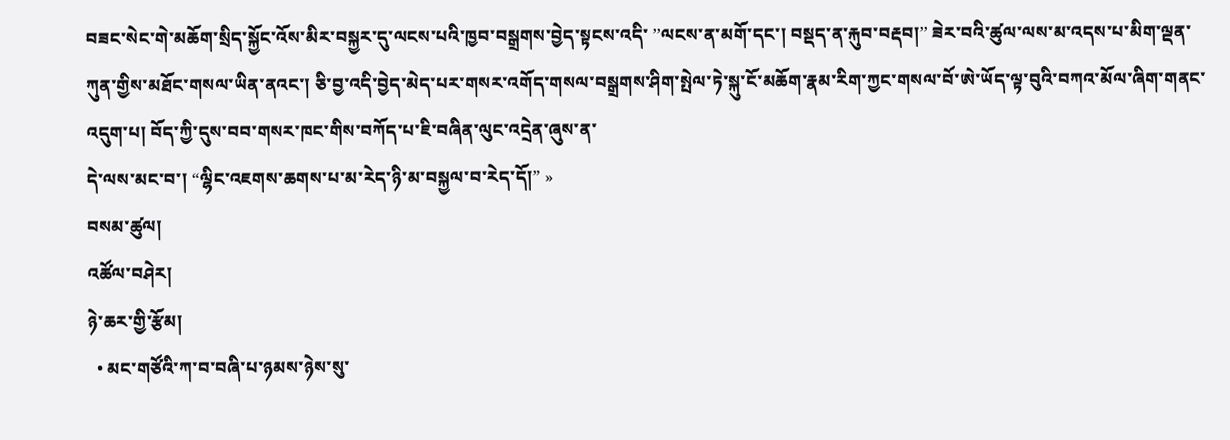བཟང་སེང་གེ་མཆོག་སྲིད་སྐྱོང་འོས་མིར་བསྐྱར་དུ་ལངས་པའི་ཁྱབ་བསྒྲགས་བྱེད་སྟངས་འདི་ ’’ལངས་ན་མགོ་དང་། བསྡད་ན་རྐུབ་བརྡབ།’’ ཟེར་བའི་ཚུལ་ལས་མ་འདས་པ་མིག་ལྡན་ཀུན་གྱིས་མཐོང་གསལ་ཡིན་ནའང་། ཅི་བྱ་འདི་བྱེད་མེད་པར་གསར་འགོད་གསལ་བསྒྲགས་ཤིག་སྤེལ་ཏེ་སྐུ་ངོ་མཆོག་རྣམ་རིག་ཀྱང་གསལ་བོ་ཨེ་ཡོད་ལྟ་བུའི་བཀའ་མོལ་ཞིག་གནང་འདུག་པ། བོད་ཀྱི་དུས་བབ་གསར་ཁང་གིས་བཀོད་པ་ཇི་བཞིན་ལུང་འདྲེན་ཞུས་ན་
དེ་ལས་མང་བ་། “ལྷིང་འཇགས་ཆགས་པ་མ་རེད་ཉི་མ་བསྐྱལ་བ་རེད་དོ།” »
བསམ་ཚུལ།
འཚོལ་བཤེར།
ཉེ་ཆར་གྱི་རྩོམ།
  • མང་གཙོའི་ཀ་བ་བཞི་པ་ཉམས་ཉེས་སུ་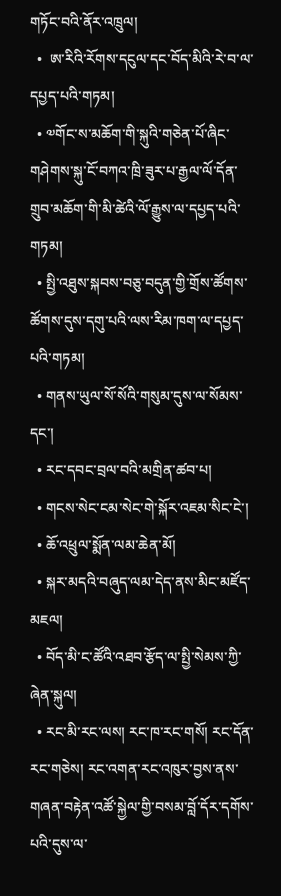གཏོང་བའི་ནོར་འཁྲུལ།
  •  ཨ་རིའི་རོགས་དངུལ་དང་བོད་མིའི་རེ་བ་ལ་དཔྱད་པའི་གཏམ།
  • ༧གོང་ས་མཆོག་གི་སྐུའི་གཅེན་པོ་ཞིང་གཤེགས་སྐུ་ངོ་བཀའ་ཁྲི་ཟུར་པ་རྒྱལ་ལོ་དོན་གྲུབ་མཆོག་གི་མི་ཚེའི་ལོ་རྒྱུས་ལ་དཔྱད་པའི་གཏམ།
  • སྤྱི་འཐུས་སྐབས་བཅུ་བདུན་གྱི་གྲོས་ཚོགས་ཚོགས་དུས་དགུ་པའི་ལས་རིམ་ཁག་ལ་དཔྱད་པའི་གཏམ།
  • གནས་ཡུལ་སོ་སོའི་གསུམ་དུས་ལ་སོམས་དང་།
  • རང་དབང་བྲལ་བའི་མགྲིན་ཚབ་པ།
  • གངས་སེང་ངམ་སེང་གེ་སྐོར་འཇམ་སིང་ངེ་།
  • ཆོ་འཕྲུལ་སྨོན་ལམ་ཆེན་མོ།
  • སྐར་མདའི་བཞུད་ལམ་དེད་ནས་མིང་མཛོད་མཇལ།
  • བོད་མི་ང་ཚོའི་འཐབ་རྩོད་ལ་སྤྱི་སེམས་ཀྱི་ཞེན་སྐུལ།
  • རང་མི་རང་ལས། རང་ཁ་རང་གསོ། རང་དོན་རང་གཅེས། རང་འགན་རང་འཁུར་བྱས་ནས་གཞན་བརྟེན་འཚོ་སྐྱེལ་གྱི་བསམ་བློ་དོར་དགོས་པའི་དུས་ལ་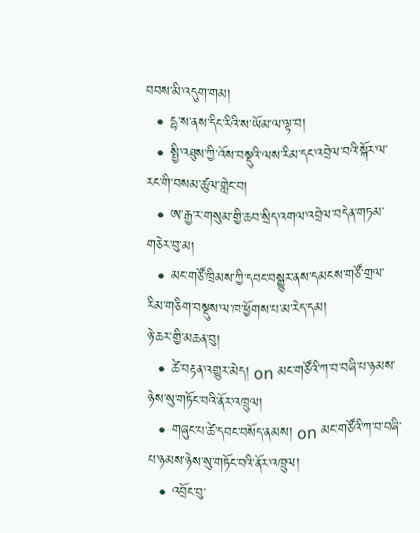བབས་མི་འདུག་གམ།
  • དྷ་ས་ནས་དིང་རིའི་ས་ཡོམ་ལ་ལྟ་བ།
  • སྤྱི་འཐུས་ཀྱི་འོས་བསྡུའི་ལས་རིམ་དང་འབྲེལ་བའི་སྐོར་ལ་རང་གི་བསམ་ཚུལ་གླེང་བ།
  • ཨ་རྒྱ་ར་གསུམ་གྱི་ཆབ་སྲིད་འགལ་འབྲེལ་བདེན་གཏམ་གཅེར་བུ་མ།
  • མང་གཙོ་ཁྲིམས་ཀྱི་དབང་བསྒྱུར་ནས་དམངས་གཙོ་གྲལ་རིམ་གཅིག་བསྡུས་ལ་ཁ་ཕྱོགས་པ་མ་རེད་དམ།
ཉེ་ཆར་གྱི་མཆན་བུ།
  • ཚེ་བརྟན་འགྱུར་མེད། on མང་གཙོའི་ཀ་བ་བཞི་པ་ཉམས་ཉེས་སུ་གཏོང་བའི་ནོར་འཁྲུལ།
  • གཞུང་པ་ཚེ་དབང་བསོད་ནམས། on མང་གཙོའི་ཀ་བ་བཞི་པ་ཉམས་ཉེས་སུ་གཏོང་བའི་ནོར་འཁྲུལ།
  • འབྲོང་བུ་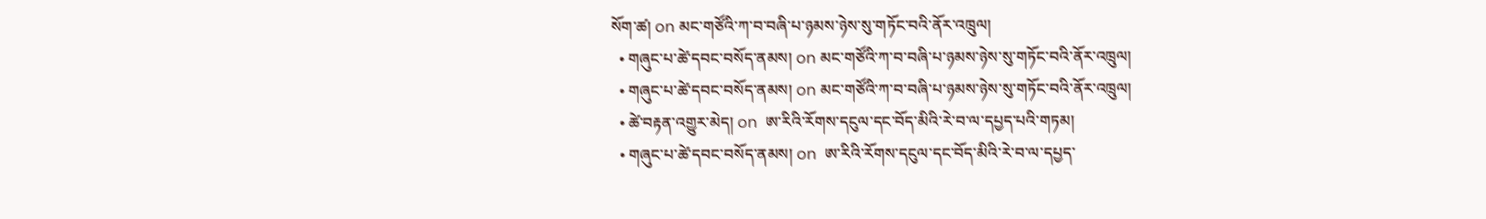སོག་ཚ། on མང་གཙོའི་ཀ་བ་བཞི་པ་ཉམས་ཉེས་སུ་གཏོང་བའི་ནོར་འཁྲུལ།
  • གཞུང་པ་ཚེ་དབང་བསོད་ནམས། on མང་གཙོའི་ཀ་བ་བཞི་པ་ཉམས་ཉེས་སུ་གཏོང་བའི་ནོར་འཁྲུལ།
  • གཞུང་པ་ཚེ་དབང་བསོད་ནམས། on མང་གཙོའི་ཀ་བ་བཞི་པ་ཉམས་ཉེས་སུ་གཏོང་བའི་ནོར་འཁྲུལ།
  • ཚེ་བརྟན་འགྱུར་མེད། on  ཨ་རིའི་རོགས་དངུལ་དང་བོད་མིའི་རེ་བ་ལ་དཔྱད་པའི་གཏམ།
  • གཞུང་པ་ཚེ་དབང་བསོད་ནམས། on  ཨ་རིའི་རོགས་དངུལ་དང་བོད་མིའི་རེ་བ་ལ་དཔྱད་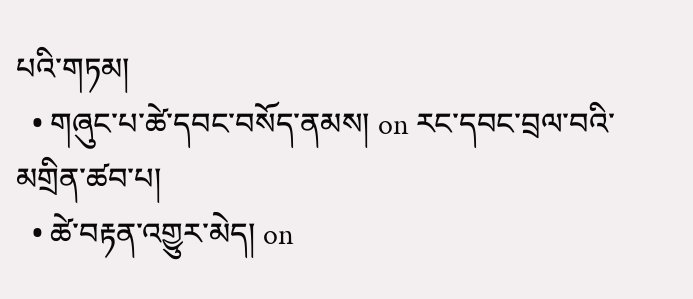པའི་གཏམ།
  • གཞུང་པ་ཚེ་དབང་བསོད་ནམས། on རང་དབང་བྲལ་བའི་མགྲིན་ཚབ་པ།
  • ཚེ་བརྟན་འགྱུར་མེད། on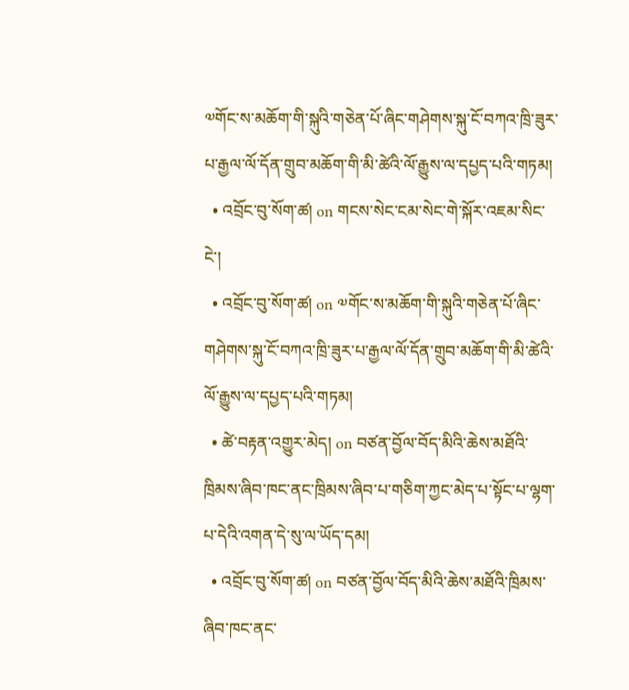༧གོང་ས་མཆོག་གི་སྐུའི་གཅེན་པོ་ཞིང་གཤེགས་སྐུ་ངོ་བཀའ་ཁྲི་ཟུར་པ་རྒྱལ་ལོ་དོན་གྲུབ་མཆོག་གི་མི་ཚེའི་ལོ་རྒྱུས་ལ་དཔྱད་པའི་གཏམ།
  • འབྲོང་བུ་སོག་ཚ། on གངས་སེང་ངམ་སེང་གེ་སྐོར་འཇམ་སིང་ངེ་།
  • འབྲོང་བུ་སོག་ཚ། on ༧གོང་ས་མཆོག་གི་སྐུའི་གཅེན་པོ་ཞིང་གཤེགས་སྐུ་ངོ་བཀའ་ཁྲི་ཟུར་པ་རྒྱལ་ལོ་དོན་གྲུབ་མཆོག་གི་མི་ཚེའི་ལོ་རྒྱུས་ལ་དཔྱད་པའི་གཏམ།
  • ཚེ་བརྟན་འགྱུར་མེད། on བཙན་བྱོལ་བོད་མིའི་ཆེས་མཐོའི་ཁྲིམས་ཞིབ་ཁང་ནང་ཁྲིམས་ཞིབ་པ་གཅིག་ཀྱང་མེད་པ་སྟོང་པ་ལྷག་པ་དེའི་འགན་དེ་སུ་ལ་ཡོད་དམ།
  • འབྲོང་བུ་སོག་ཚ། on བཙན་བྱོལ་བོད་མིའི་ཆེས་མཐོའི་ཁྲིམས་ཞིབ་ཁང་ནང་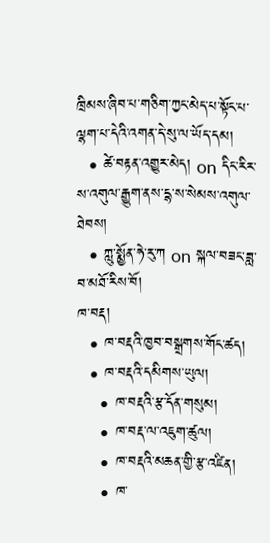ཁྲིམས་ཞིབ་པ་གཅིག་ཀྱང་མེད་པ་སྟོང་པ་ལྷག་པ་དེའི་འགན་དེ་སུ་ལ་ཡོད་དམ།
  • ཚེ་བརྟན་འགྱུར་མེད། on དིང་རིར་ས་འགུལ་རྒྱུག་ནས་དྷ་ས་སེམས་འགུལ་ཐེབས།
  • ཀླུ་སྨྱོན་ཧེ་རུ་ཀ on སྐལ་བཟང་ཟླ་བ་མཐོ་རིས་བོ།
ཁ་བརྡ།
  • ཁ་བརྡའི་ཁྱབ་བསྒྲགས་གོང་ཚད།
  • ཁ་བརྡའི་དམིགས་ཡུལ།
    • ཁ་བརྡའི་རྩ་དོན་གསུམ།
    • ཁ་བརྡ་ལ་འཇུག་ཚུལ།
    • ཁ་བརྡའི་མཆན་གྱི་རྩ་འཛིན།
    • ཁ་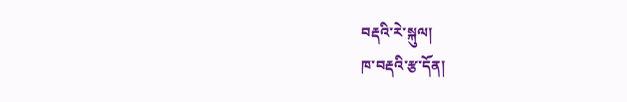བརྡའི་རེ་སྐུལ།
ཁ་བརྡའི་རྩ་དོན།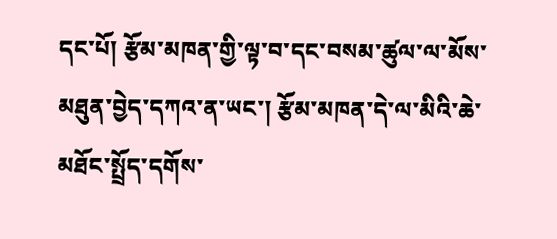དང་པོ། རྩོམ་མཁན་གྱི་ལྟ་བ་དང་བསམ་ཚུལ་ལ་མོས་མཐུན་བྱེད་དཀའ་ན་ཡང་། རྩོམ་མཁན་དེ་ལ་མིའི་ཆེ་མཐོང་སྤྲོད་དགོས་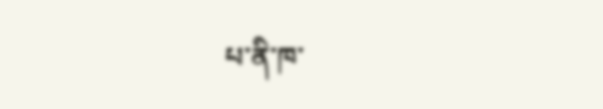པ་ནི་ཁ་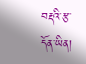བརྡའི་རྩ་དོན་ཡིན།